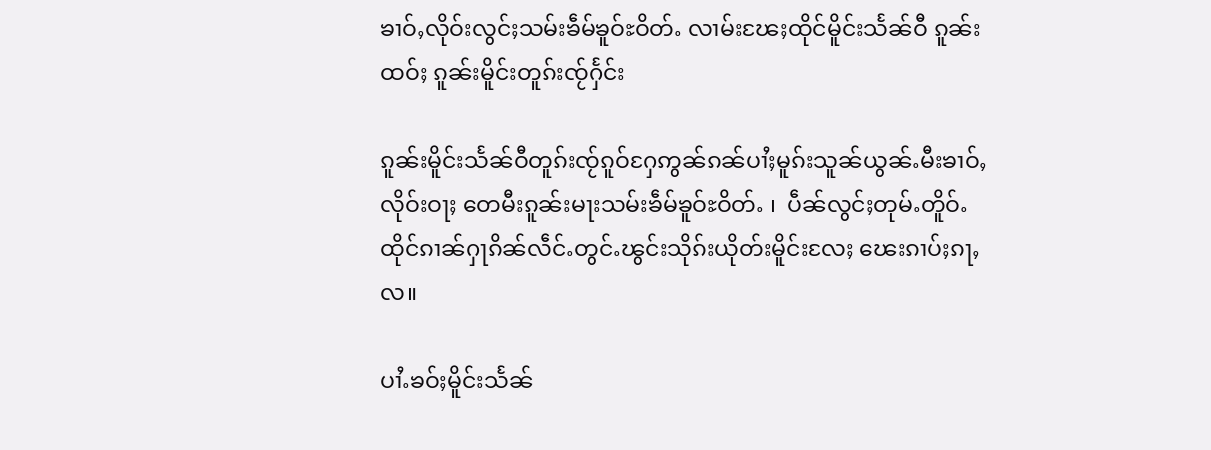ၶၢဝ်ႇလိုဝ်းလွင်ႈသမ်းၶဵမ်ၶူဝ်ႊဝိတ်ႉ လၢမ်းၽႄႈထိုင်မိူင်းသႅၼ်ဝီ ၵူၼ်းထဝ်ႈ ၵူၼ်းမိူင်းတူၵ်းၸႂ်ႁႅင်း

ၵူၼ်းမိူင်းသႅၼ်ဝီတူၵ်းၸႂ်ၵူဝ်ႁႄဢွၼ်ၵၼ်ပၢႆႈမူၵ်းသူၼ်ယွၼ်ႉမီးၶၢဝ်ႇလိုဝ်းဝႃႈ တေမီးၵူၼ်းမႃးသမ်းၶဵမ်ၶူဝ်ႊဝိတ်ႉ ၊  ပဵၼ်လွင်ႈတုမ်ႉတိူဝ်ႉထိုင်ၵၢၼ်ႁႃၵိၼ်လဵင်ႉတွင်ႉၽွင်းသိုၵ်းယိုတ်းမိူင်းလႄႈ ၽေးၵၢပ်ႈၵႃႇလ။

ပၢႆႉၶဝ်ႈမိူင်းသႅၼ်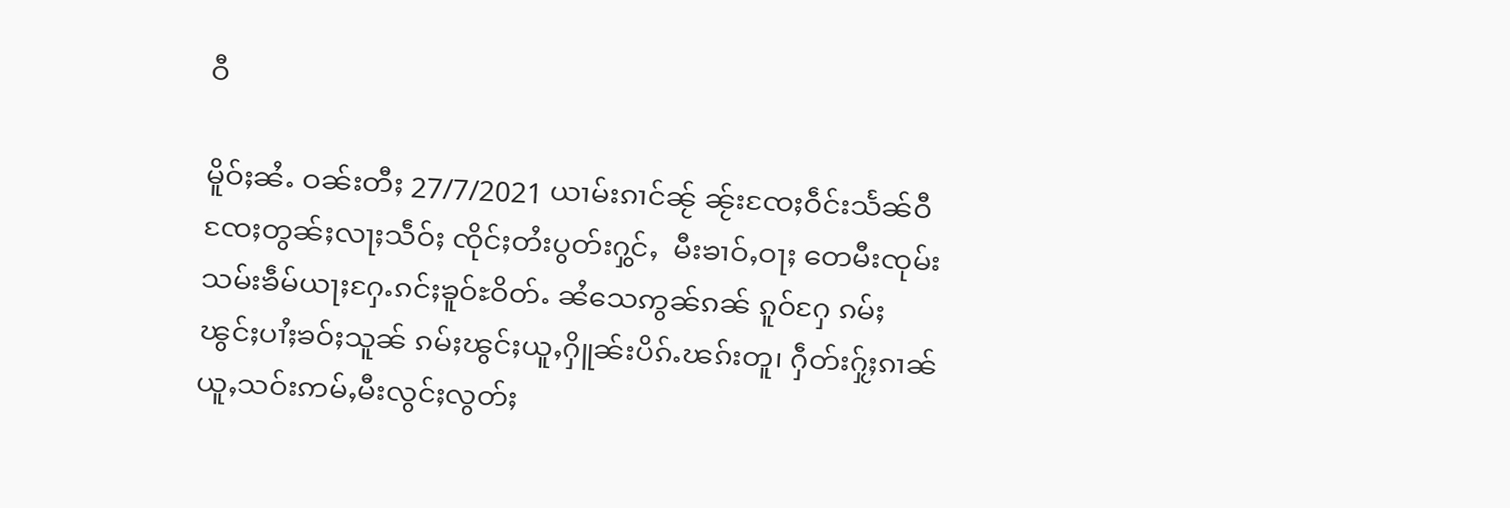ဝီ

မိူဝ်ႈၼႆႉ ဝၼ်းတီႈ 27/7/2021 ယၢမ်းၵၢင်ၼႂ် ၼႂ်းၸႄႈဝဵင်းသႅၼ်ဝီ ၸႄႈတွၼ်ႈလႃႈသဵဝ်ႈ ၸိုင်ႈတႆးပွတ်းႁွင်ႇ  မီးၶၢဝ်ႇဝႃႈ တေမီးၸုမ်းသမ်းၶဵမ်ယႃႈႁႄႉၵင်ႈၶူဝ်ႊဝိတ်ႉ ၼႆသေဢွၼ်ၵၼ် ၵူဝ်ႁႄ ၵမ်ႈၽွင်ႈပၢႆႈၶဝ်ႈသူၼ် ၵမ်ႈၽွင်ႈယူႇႁိူၼ်းပိၵ်ႉၽၵ်းတူ၊ ႁဵတ်းႁႂ်ႈၵၢၼ်ယူႇသဝ်းဢမ်ႇမီးလွင်ႈလွတ်ႈ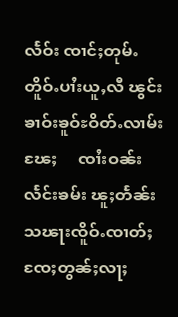လႅဝ်း ၸၢင်ႈတုမ်ႉတိူဝ်ႉပၢႆးယူႇလီ ၽွင်းၶၢဝ်းၶူဝ်ႊဝိတ်ႉလၢမ်းၽႄႈ     ၸၢႆးဝၼ်းလႅင်းၶမ်း ၽူႈတႅၼ်းသၽႃးၸိူဝ်ႉၸၢတ်ႈ ၸႄႈတွၼ်ႈလႃႈ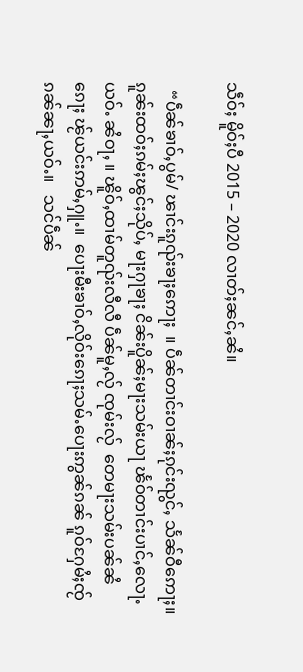သဵဝ်ႈ မိူဝ်ႈပီ 2015 – 2020 လၢတ်ႈၼင်ႇၼႆ။

  “ပဵၼ်ၶၢဝ်ႇပွမ်/ ၽၢင်းၵူၺ်းၶႃႈဢေႃႈ  ။ ပဵၼ်တၢင်းဝၢၼ်ႈၵုင်းၺွင်ႇ သႅၼ်ဝီဢေႃႈ။ ၵူၼ်းထဝ်ႈၵမ်ႈၽွင်ႈသိုပ်ႇ မႃးႁႃၶႃႈ ငိၼ်းပိူၼ်ႈမႃးသမ်းယႃ ၽႅဝ်တၢင်းပၢင်ႇလေႃႉယဝ်ႉ ၼႆဝႃႇ ။ ၽိူဝ်ႇထၢမ်တူၺ်းလီလီ ပဵၼ်မူႇလႂ် ၸုမ်းလႂ်  တေမႃးသမ်းပၼ်ၼႆၵေႃႈ ၽႂ်ယင်းဢမ်ႇႁူႉ။  ပေႃးမီးၶၢဝ်ႇလိုဝ်းၵေႃႈသမ်ႉပေႃးဢွၼ်ၵၼ် ၵူဝ်ႁႄမႆႈၸႂ်ၵၼ်ၼႃႇယဝ်ႉ။   သင်ပဵၼ်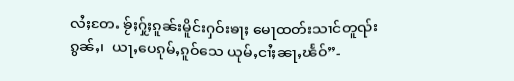လႆႈတႄႉ ၶႂ်ႈႁႂ်ႈၵူၼ်းမိူင်းႁဝ်းၶႃႈ မေႃထတ်းသၢင်တူၺ်းၵွၼ်ႇ၊  ယႃႇပေၵုမ်ႇၵူဝ်သေ ယုမ်ႇငၢႆႈၼႃႇၽႅဝ်”-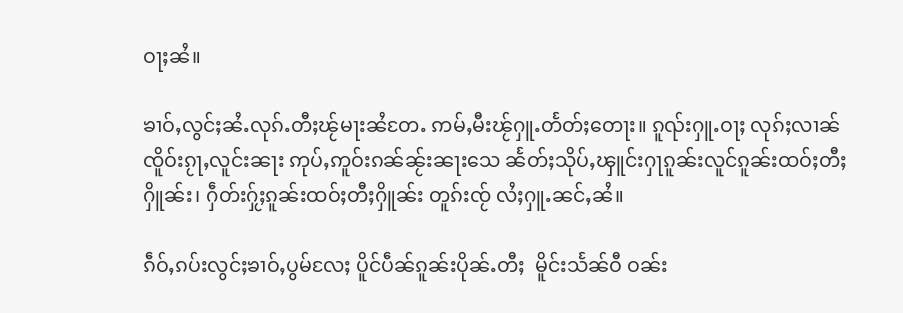ဝႃႈၼႆ။

ၶၢဝ်ႇလွင်ႈၼႆႉလုၵ်ႉတီႈၽႂ်မႃးၼႆတႄႉ ဢမ်ႇမီးၽႂ်ႁူႉတႅတ်ႈတေႃး။ ၵူၺ်းႁူႉဝႃႈ လုၵ်ႈလၢၼ် ၸိူဝ်းၵႂႃႇလူင်းၼႃး ဢုပ်ႇဢူဝ်းၵၼ်ၼႂ်းၼႃးသေ ၼႅတ်ႈသိုပ်ႇၾူင်းႁႃၵူၼ်းလူင်ၵူၼ်းထဝ်ႈတီႈႁိူၼ်း၊ ႁဵတ်းႁႂ်ႈၵူၼ်းထဝ်ႈတီႈႁိူၼ်း တူၵ်းၸႂ် လႆႈႁူႉၼင်ႇၼႆ။

ၵဵဝ်ႇၵပ်းလွင်ႈၶၢဝ်ႇပွမ်လႄႈ ပိူင်ပဵၼ်ၵူၼ်းပိုၼ်ႉတီႈ  မိူင်းသႅၼ်ဝီ ဝၼ်း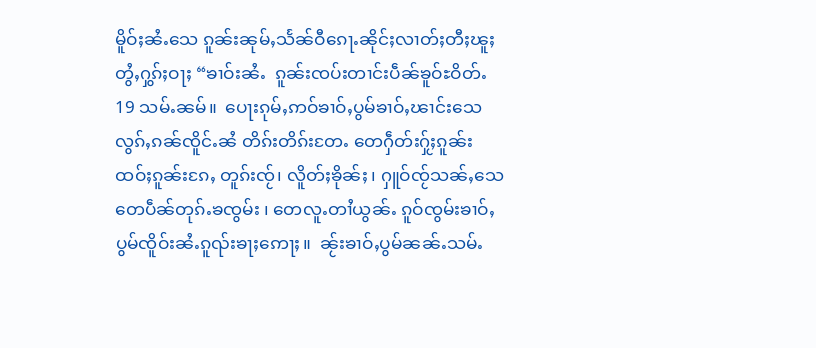မိူဝ်ႈၼႆႉသေ ၵူၼ်းၼုမ်ႇသႅၼ်ဝီၵေႃႉၼိုင်ႈလၢတ်ႈတီႈၽူႈတွႆႇႁွၵ်ႈဝႃႈ “ၶၢဝ်းၼႆႉ  ၵူၼ်းၸပ်းတၢင်းပဵၼ်ၶူဝ်ႊဝိတ်ႉ 19 သမ်ႉၼမ်။  ပေႃးၵုမ်ႇဢဝ်ၶၢဝ်ႇပွမ်ၶၢဝ်ႇၽၢင်းသေလွၵ်ႇၵၼ်ၸိူင်ႉၼႆ တိၵ်းတိၵ်းတႄႉ တေႁဵတ်းႁႂ်ႈၵူၼ်းထဝ်ႈၵူၼ်းၵႄႇ တူၵ်းၸႂ်၊ လိူတ်ႈၶိုၼ်ႈ၊ ႁူဝ်ၸႂ်သၼ်ႇသေ တေပဵၼ်တုၵ်ႉၶၸွမ်း ၊ တေလူႉတၢႆယွၼ်ႉ ၵူဝ်ၸွမ်းၶၢဝ်ႇပွမ်ၸိူဝ်းၼႆႉၵူၺ်းၶႃႈဢေႃႈ။  ၼႂ်းၶၢဝ်ႇပွမ်ၼၼ်ႉသမ်ႉ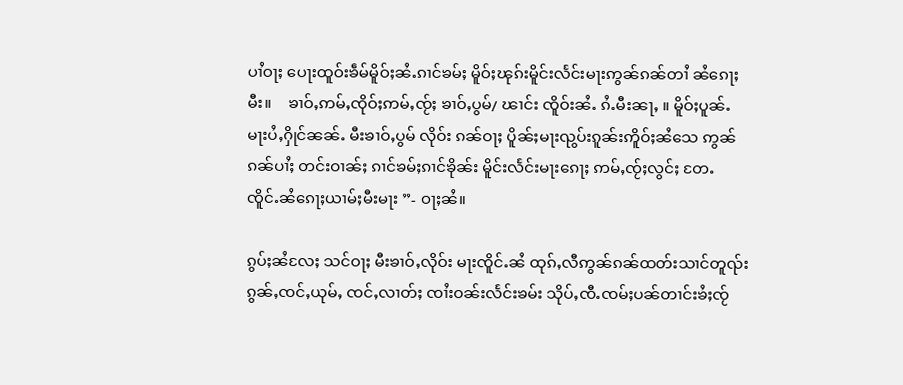ပၢႆဝႃႈ ပေႃးထူဝ်းၶဵမ်မိူဝ်ႈၼႆႉၵၢင်ၶမ်ႈ မိူဝ်ႈၽုၵ်းမိူင်းလႅင်းမႃးဢွၼ်ၵၼ်တၢႆ ၼႆၵေႃႈမီး။    ၶၢဝ်ႇဢမ်ႇၸိုဝ်ႈဢမ်ႇၸႂ်ႈ ၶၢဝ်ႇပွမ်/ ၽၢင်း ၸိူဝ်းၼႆႉ ၵႆႉမီးၼႃႇ ။ မိူဝ်ႈပူၼ်ႉမႃးပႆႇႁိုင်ၼၼ်ႉ မီးၶၢဝ်ႇပွမ် လိုဝ်း ၵၼ်ဝႃႈ ပိူၼ်ႈမႃးၺွပ်းၵူၼ်းဢိူဝ်ႈၼႆသေ ဢွၼ်ၵၼ်ပၢႆႈ တင်းဝၢၼ်ႈ ၵၢင်ၶမ်ႈၵၢင်ၶိုၼ်း မိူင်းလႅင်းမႃးၵေႃႈ ဢမ်ႇၸႂ်ႈလွင်ႈ တႄႉ ၸိူင်ႉၼႆၵေႃႈယၢမ်ႈမီးမႃး ”- ဝႃႈၼႆ။

ၵွပ်ႈၼႆလႄႈ သင်ဝႃႈ မီးၶၢဝ်ႇလိုဝ်း မႃးၸိူင်ႉၼႆ ထုၵ်ႇလီဢွၼ်ၵၼ်ထတ်းသၢင်တူၺ်းၵွၼ်ႇၸင်ႇယုမ်ႇ ၸင်ႇလၢတ်ႈ ၸၢႆးဝၼ်းလႅင်းၶမ်း သိုပ်ႇၸီႉၸမ်ႈပၼ်တၢင်းၶႆႈၸႂ်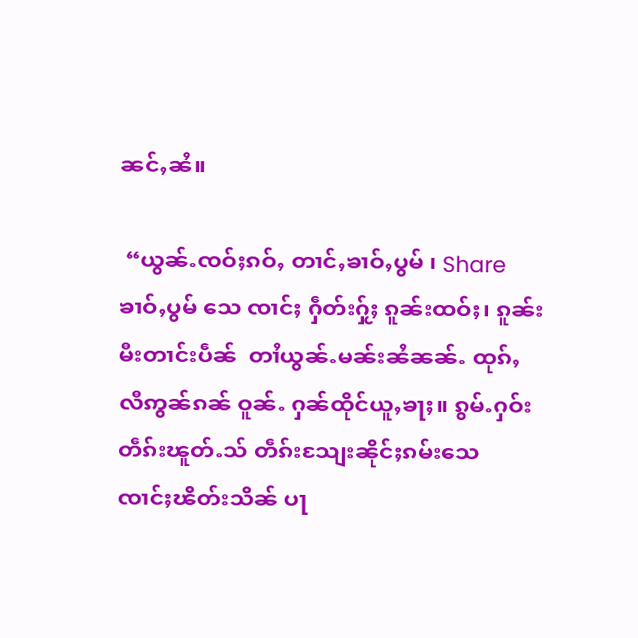ၼင်ႇၼႆ။

 “ယွၼ်ႉၸဝ်ႈၵဝ်ႇ တၢင်ႇၶၢဝ်ႇပွမ် ၊ Share ၶၢဝ်ႇပွမ် သေ ၸၢင်ႈ ႁဵတ်းႁႂ်ႈ ၵူၼ်းထဝ်ႈ၊ ၵူၼ်းမီးတၢင်းပဵၼ်  တၢႆယွၼ်ႉမၼ်းၼႆၼၼ်ႉ ထုၵ်ႇလီဢွၼ်ၵၼ် ဝူၼ်ႉ ႁၼ်ထိုင်ယူႇၶႃႈ။ ၵွမ်ႉႁဝ်းတဵၵ်းၽူတ်ႉသ် တဵၵ်းသျႄးၼိုင်ႈၵမ်းသေ  ၸၢင်ႈၽိတ်းသိၼ် ပႃ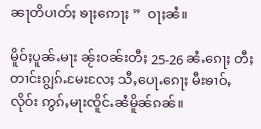ၼႃတိပၢတ်ႈ ၶႃႈဢေႃႈ ”  ဝႃႈၼႆ။

မိူဝ်ႈပူၼ်ႉမႃး ၼႂ်းဝၼ်းတီႈ 25-26 ၼႆႉၵေႃႈ တီႈတၢင်းၵျွၵ်ႉမႄးလႄႈ သီႇပေႃႉၵေႃႈ မီးၶၢဝ်ႇ  လိုဝ်း ဢွၵ်ႇမႃးၸိူင်ႉၼႆမိူၼ်ၵၼ်။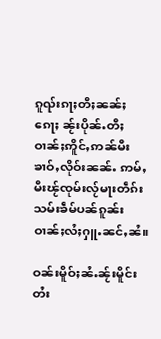ၵူၺ်းၵႃႈတီႈၼၼ်ႈၵေႃႈ ၼႂ်းပိုၼ်ႉတီႈဝၢၼ်ႈဢိူင်ႇဢၼ်မီးၶၢဝ်ႇလိုဝ်းၼၼ်ႉ ဢမ်ႇမီးၽႂ်ၸုမ်းလႂ်မႃးတဵၵ်းသမ်းၶဵမ်ပၼ်ၵူၼ်းဝၢၼ်ႈလႆႈႁူႉၼင်ႇၼႆ။

ဝၼ်းမိူဝ်ႈၼႆႉၼႂ်းမိူင်းတႆး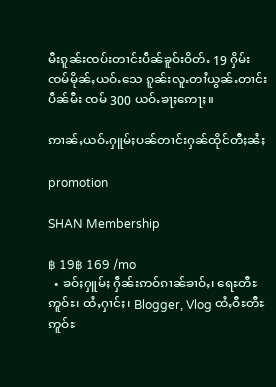မီးၵူၼ်းၸပ်းတၢင်းပဵၼ်ၶူဝ်းဝိတ်ႉ 19 ႁိမ်းၸမ်မိုၼ်ႇယဝ်ႉသေ ၵူၼ်းလူႉတၢႆယွၼ်ႉတၢင်းပဵၼ်မီး ၸမ် 300 ယဝ်ႉၶႃႈဢေႃႈ။

ဢၢၼ်ႇယဝ်ႉႁူမ်ႈပၼ်တၢင်းႁၼ်ထိုင်တီႈၼႆႈ

promotion

SHAN Membership

฿ 19฿ 169 /mo
  • ၶဝ်ႈႁူမ်ႈ ႁဵၼ်းဢဝ်ၵၢၼ်ၶၢဝ်ႇ၊ ရေႊတီႊဢူဝ်ႊ၊ ထႆႇႁၢင်ႈ၊ Blogger, Vlog ထႆႇဝီႊတီႊဢူဝ်ႊ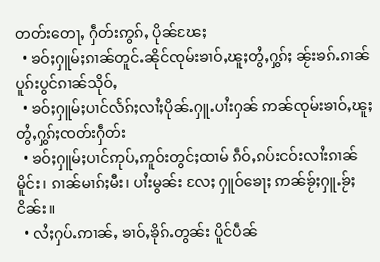တတ်းတေႃႇ ႁဵတ်းဢွၵ်ႇ ပိုၼ်ၽႄႈ
  • ၶဝ်ႈႁူမ်ႈၵၢၼ်တူင်ႉၼိုင်ၸုမ်းၶၢဝ်ႇၽူႈတွႆႇႁွၵ်ႈ ၼႂ်းၶၵ်ႉၵၢၼ်ပူၵ်းပွင်ၵၢၼ်သိုဝ်ႇ
  • ၶဝ်ႈႁူမ်ႈပၢင်လႅၵ်ႈလၢႆႈပိုၼ်ႉႁူႉပၢႆးႁၼ် ဢၼ်ၸုမ်းၶၢဝ်ႇၽူႈတွႆႇႁွၵ်ႈၸတ်းႁဵတ်း
  • ၶဝ်ႈႁူမ်ႈပၢင်ဢုပ်ႇဢူဝ်းတွင်ႈထၢမ် ၵဵဝ်ႇၵပ်းငဝ်းလၢႆးၵၢၼ်မိူင်း၊ ၵၢၼ်မၢၵ်ႈမီး၊ ပၢႆးမွၼ်း လႄႈ ႁူဝ်ၶေႃႈ ဢၼ်ၶႂ်ႈႁူႉၶႂ်ႈငိၼ်း။
  • လႆႈႁပ်ႉဢၢၼ်ႇ ၶၢဝ်ႇၶိုၵ်ႉတွၼ်း ပိူင်ပဵၼ်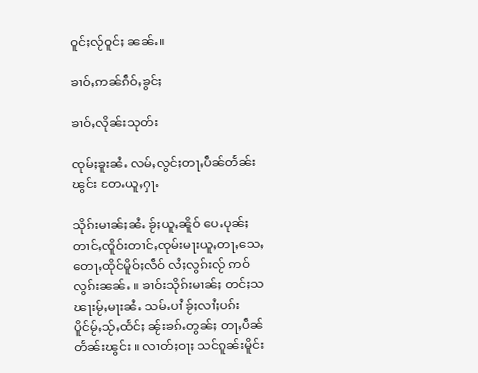ဝူင်ႈလႂ်ဝူင်ႈ ၼၼ်ႉ။

ၶၢဝ်ႇဢၼ်ၵဵဝ်ႇၶွင်ႈ

ၶၢဝ်ႇလိုၼ်းသုတ်း

ၸုမ်ႈၶူးၼႆႉ လမ်ႇလွင်ႈတႃႇပဵၼ်တႅၼ်းၽွင်း တႄႉယူႇႁႃႉ

သိုၵ်းမၢၼ်ႈၼႆႉ ၶႂ်ႈယူႇၼိူဝ် ပေႉပုၼ်ႈတၢင်ႇၸိူဝ်းတၢင်ႇၸုမ်းမႃးယူႇတႃႇသေႇ တေႃႇထိုင်မိူဝ်ႈလဵဝ် လႆႈလွၵ်းလႂ် ဢဝ်လွၵ်းၼၼ်ႉ ။ ၶၢဝ်းသိုၵ်းမၢၼ်ႈ တင်ႈသၽႃးမႂ်ႇမႃးၼႆႉ သမ်ႉပၢႆ ၶႂ်ႈလၢႆႈပၵ်းပိူင်မႂ်ႇသႂ်ႇထႅင်ႈ ၼႂ်းၶၵ်ႉတွၼ်ႈ တႃႇပဵၼ် တႅၼ်းၽွင်း ။ လၢတ်ႈဝႃႈ သင်ၵူၼ်းမိူင်း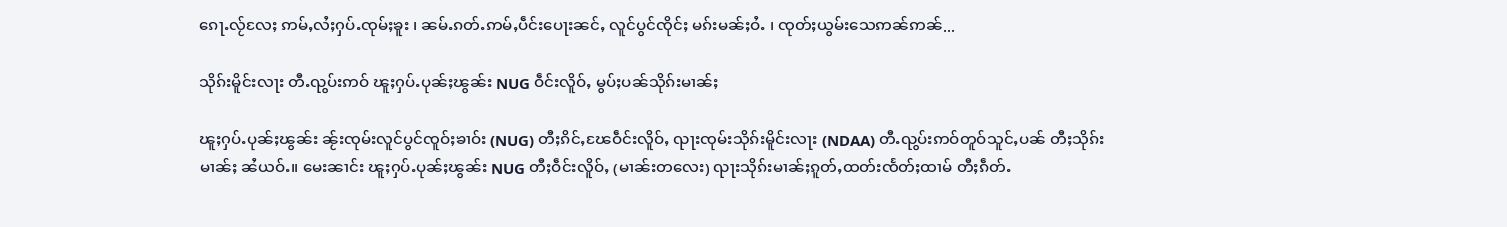ၵေႃႉလႂ်လႄႈ ဢမ်ႇလႆႈႁပ်ႉၸုမ်ႈၶူး ၊ ၼမ်ႉၵတ်ႉဢမ်ႇပဵင်းပေႃးၼင်ႇ လူင်ပွင်ၸိုင်ႈ မၵ်းမၼ်ႈဝႆႉ ၊ ၸုတ်ႈယွမ်းသေဢၼ်ဢၼ်...

သိုၵ်းမိူင်းလႃး တီႉၺွပ်းဢဝ် ၽူႈႁပ်ႉပုၼ်ႈၽွၼ်း NUG ဝဵင်းလိူဝ်ႇ မွပ်ႈပၼ်သိုၵ်းမၢၼ်ႈ

ၽူႈႁပ်ႉပုၼ်ႈၽွၼ်း ၼႂ်းၸုမ်းလူင်ပွင်ၸူဝ်ႈၶၢဝ်း (NUG) တီႈၵိင်ႇၽႄဝဵင်းလိူဝ်ႇ ၺႃးၸုမ်းသိုၵ်းမိူင်းလႃး (NDAA) တီႉၺွပ်းဢဝ်တူဝ်သူင်ႇပၼ် တီႈသိုၵ်းမၢၼ်ႈ ၼႆယဝ်ႉ။ မေးၼၢင်း ၽူႈႁပ်ႉပုၼ်ႈၽွၼ်း NUG တီႈဝဵင်းလိူဝ်ႇ (မၢၼ်းတလေး) ၺႃးသိုၵ်းမၢၼ်ႈၵူတ်ႇထတ်းၸႅတ်ႈထၢမ် တီႈၵဵတ်ႉ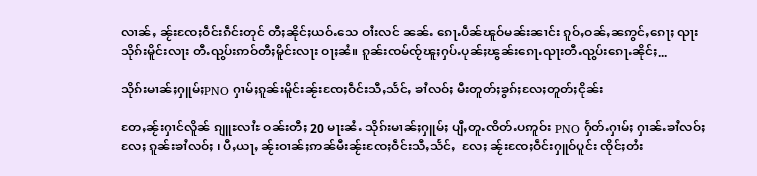လၢၼ်ႇ ၼႂ်းၸႄႈဝဵင်းၵဵင်းတုင် တီႈၼိုင်ႈယဝ်ႉသေ ဝၢႆးလင် ၼၼ်ႉ ၵေႃႉပဵၼ်ၽူဝ်မၼ်းၼၢင်း ၵူဝ်ႇဝၼ်ႇၼဢွင်ႇၵေႃႈ ၺႃးသိုၵ်းမိူင်းလႃး တီႉၺွပ်းဢဝ်တီႈမိူင်းလႃး ဝႃႈၼႆ။ ၵူၼ်းၸမ်ၸႂ်ၽူႈႁပ်ႉပုၼ်ႈၽွၼ်းၵေႃႉၺႃးတီႉၺွပ်းၵေႃႉၼိုင်ႈ...

သိုၵ်းမၢၼ်ႈႁူမ်ႈPNO ႁၢမ်ႈၵူၼ်းမိူင်းၼႂ်းၸႄႈဝဵင်းသီႇသႅင်ႇ ၶၢႆလဝ်ႈ မီးတူတ်ႈၶွၵ်ႈလႄႈတူတ်ႈငိုၼ်း

တႄႇၼႂ်းႁၢင်လိူၼ် ၵျူႊလၢႆႊ ဝၼ်းတီႈ 20 မႃးၼႆႉ သိုၵ်းမၢၼ်ႈႁူမ်ႈ ပျီႇတူႉၸိတ်ႉပဢူဝ်း PNO ႁႅတ်ႉႁၢမ်ႈ ႁၢၼ်ႉၶၢႆလဝ်ႈ လႄႈ ၵူၼ်းၶၢႆလဝ်ႈ ၊ ပီႇယႃႇ ၼႂ်းဝၢၼ်ႈဢၼ်မီးၼႂ်းၸႄႈဝဵင်းသီႇသႅင်ႇ  လႄႈ ၼႂ်းၸႄႈဝဵင်းႁူဝ်ပူင်း ၸိုင်ႈတႆး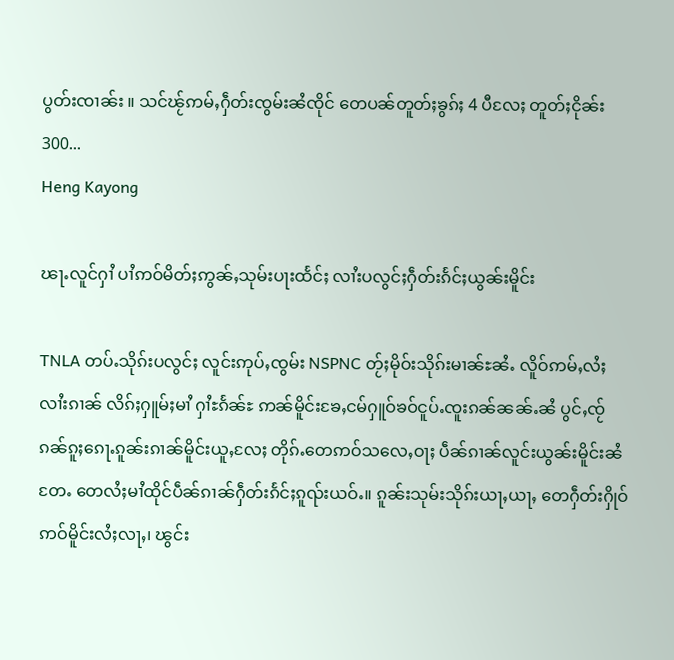ပွတ်းၸၢၼ်း ။ သင်ၽႂ်ဢမ်ႇႁဵတ်းၸွမ်းၼႆၸိုင် တေပၼ်တူတ်ႈၶွၵ်ႈ 4 ပီလႄႈ တူတ်ႈငိုၼ်း 300...
Heng Kayong

ၽႃႉလူင်ႁၢႆ ပၢႆဢဝ်မိတ်ႈဢွၼ်ႇသုမ်းပႃးထႅင်ႈ လၢႆးပလွင်ႈႁဵတ်းၵႅင်ႈယွၼ်းမိူင်း

TNLA တပ်ႉသိုၵ်းပလွင်ႈ လူင်းဢုပ်ႇၸွမ်း NSPNC တႂ်ႈမိုဝ်းသိုၵ်းမၢၼ်ႊၼႆႉ လိူဝ်ဢမ်ႇလႆႈလၢႆးၵၢၼ် လိၵ်ႈႁူမ်ႈမၢႆ ႁၢႆႊၵႅၼ်ႊ ဢၼ်မိူင်းၶႄႇငမ်ႁူဝ်ၶဝ်ငူပ်ႉၸူးၵၼ်ၼၼ်ႉၼႆ ပွင်ႇၸႂ်ၵၼ်ၵူႈၵေႃႉၵူၼ်းၵၢၼ်မိူင်းယူႇလႄႈ တိုၵ်ႉတေဢဝ်သလေႇဝႃႈ ပဵၼ်ၵၢၼ်လူင်းယွၼ်းမိူင်းၼႆတႄႉ တေလႆႈမၢႆထိုင်ပဵၼ်ၵၢၼ်ႁဵတ်းၵႅင်ႈၵူၺ်းယဝ်ႉ။ ၵူၼ်းသုမ်းသိုၵ်းယႃႇယႃႇ တေႁဵတ်းႁိုဝ်ဢဝ်မိူင်းလႆႈလႃႇ၊ ၽွင်း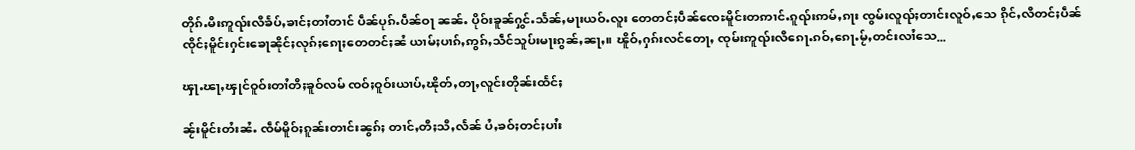တိုၵ်ႉမီးဢူၺ်းလီၶႅပ်ႇၶၢင်ႈတၢႆတၢင် ပဵၼ်ပုၵ်ႉပဵၼ်ဝႃ ၼၼ်ႉ ပိုဝ်းၶူၼ်ႁွင်ႉသႅၼ်ႇမႃးယဝ်ႉလူး တေတင်ႈပဵၼ်ၸေႊမိူင်းတဢၢင်ႉၵူၺ်းဢမ်ႇၵႃး ၸွမ်းလူၺ်ႈတၢင်းလူဝ်ႇသေ ၵိုင်ႇလီတင်ႈပဵၼ်ၸိုင်ႈမိူင်းႁင်းၶေႃၼိုင်ႈလုၵ်ႈၵေႃႈတေတင်ႈၼႆ ယၢမ်ႈပၢၵ်ႇဢွၵ်ႇသဵင်သူပ်းမႃးၵွၼ်ႇၼႃႇ။ ၽိူဝ်ႇႁၵ်းလင်တေႃႇ ၸုမ်းဢူၺ်းလီၵေႃႉၵဝ်ႇၵေႃႉမႂ်ႇတင်းလၢႆသေ...

ၾႃႉၽႃႇၾုင်ဝူဝ်းတၢႆတီႈၶူဝ်လမ် ၸဝ်ႈဝူဝ်းယၢပ်ႇၽိုတ်ႇတႃႇလူင်းတိုၼ်းထႅင်ႈ

ၼႂ်းမိူင်းတႆးၼႆႉ ၸဵမ်မိူဝ်ႈၵူၼ်းတၢင်းၼွၵ်ႈ တၢင်ႇတီႈသီႇလႅၼ် ပႆႇၶဝ်ႈတင်ႈပၢႆး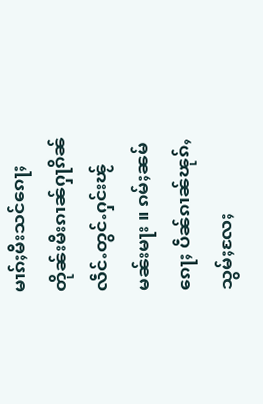မၢၵ်ႈမီးသင်ၵေႃႈ တိုၼ်းမီးၵၢၼ်ႁႃၵိၼ်လဵင်ႉတွင်ႉႁင်းၽႂ်မၼ်းမႃး ။ ၵမ်ႈၼမ်ၵေႃႈ ပဵၼ်ၵၢၼ်ၽုၵ်ႇသွမ်ႈလႄႈ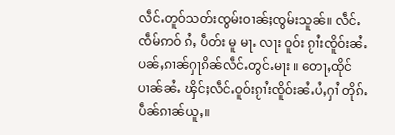လဵင်ႉတူဝ်သတ်းၸွမ်းဝၢၼ်ႈၸွမ်းသူၼ်။ လဵင်ႉၸဵမ်ဢဝ် ၵႆႇ ပဵတ်း မူ မႃႉ လႃး ဝူဝ်း ၵႂၢႆးၸိူဝ်းၼႆႉ ပၼ်ႇၵၢၼ်ႁႃၵိၼ်လဵင်ႉတွင်ႉမႃး ။ တေႃႇထိုင်ပၢၼ်ၼႆႉ ၾိင်ႈလဵင်ႉဝူဝ်းၵႂၢႆးၸိူဝ်းၼႆႉပႆႇႁၢႆ တိုၵ်ႉပဵၼ်ၵၢၼ်ယူႇ။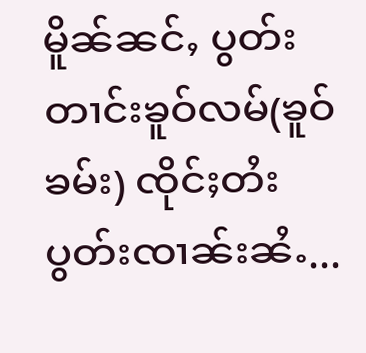မိူၼ်ၼင်ႇ ပွတ်းတၢင်းၶူဝ်လမ်(ၶူဝ်ၶမ်း) ၸိုင်ႈတႆးပွတ်းၸၢၼ်းၼႆႉ...